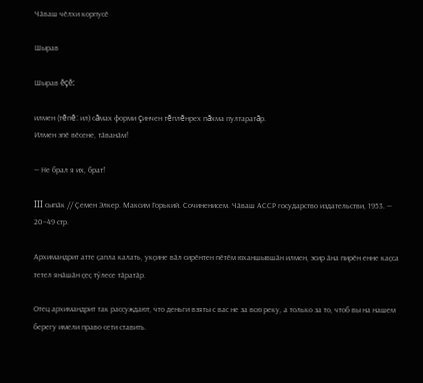Чӑваш чӗлхи корпусӗ

Шырав

Шырав ĕçĕ:

илмен (тĕпĕ: ил) сăмах форми çинчен тĕплĕнрех пăхма пултаратăр.
Илмен эпӗ вӗсене, тӑванӑм!

— Не брал я их, брат!

III сыпӑк // Ҫемен Элкер. Максим Горький. Сочиненисем. Чӑваш АССР государство издательстви, 1953. — 20–49 стр.

Архимандрит атте ҫапла калать, укҫине вӑл сирӗнтен пӗтӗм юханшывшӑн илмен, эсир ӑна пирӗн енне каҫса тетел янӑшӑн ҫеҫ тӳлесе тӑратӑр.

Отец архимандрит так рассуждают, что деньги взяты с вас не за всю реку, а только за то, чтоб вы на нашем берегу имели право сети ставить.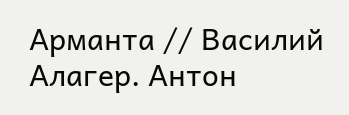Арманта // Василий Алагер. Антон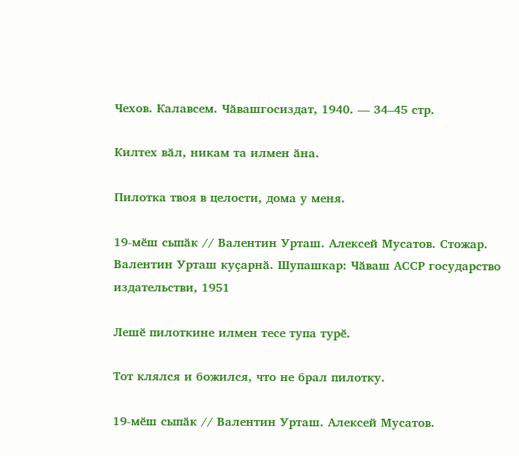Чехов. Калавсем. Чӑвашгосиздат, 1940. — 34–45 стр.

Килтех вӑл, никам та илмен ӑна.

Пилотка твоя в целости, дома у меня.

19-мӗш сыпӑк // Валентин Урташ. Алексей Мусатов. Стожар. Валентин Урташ куҫарнӑ. Шупашкар: Чӑваш АССР государство издательстви, 1951

Лешӗ пилоткине илмен тесе тупа турӗ.

Тот клялся и божился, что не брал пилотку.

19-мӗш сыпӑк // Валентин Урташ. Алексей Мусатов.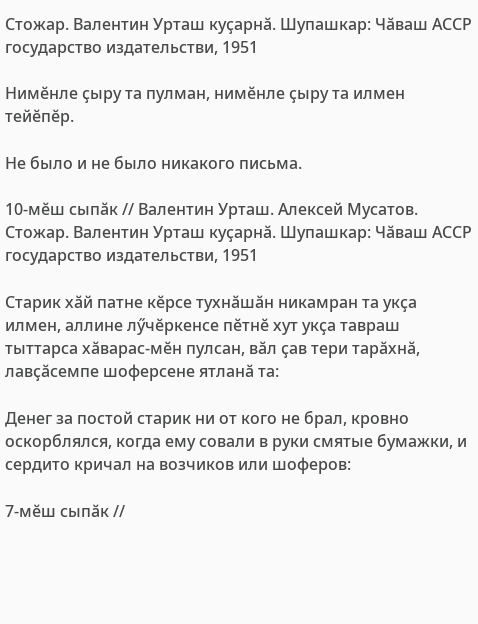Стожар. Валентин Урташ куҫарнӑ. Шупашкар: Чӑваш АССР государство издательстви, 1951

Нимӗнле ҫыру та пулман, нимӗнле ҫыру та илмен тейӗпӗр.

Не было и не было никакого письма.

10-мӗш сыпӑк // Валентин Урташ. Алексей Мусатов. Стожар. Валентин Урташ куҫарнӑ. Шупашкар: Чӑваш АССР государство издательстви, 1951

Старик хӑй патне кӗрсе тухнӑшӑн никамран та укҫа илмен, аллине лӳчӗркенсе пӗтнӗ хут укҫа тавраш тыттарса хӑварас-мӗн пулсан, вӑл ҫав тери тарӑхнӑ, лавҫӑсемпе шоферсене ятланӑ та:

Денег за постой старик ни от кого не брал, кровно оскорблялся, когда ему совали в руки смятые бумажки, и сердито кричал на возчиков или шоферов:

7-мӗш сыпӑк //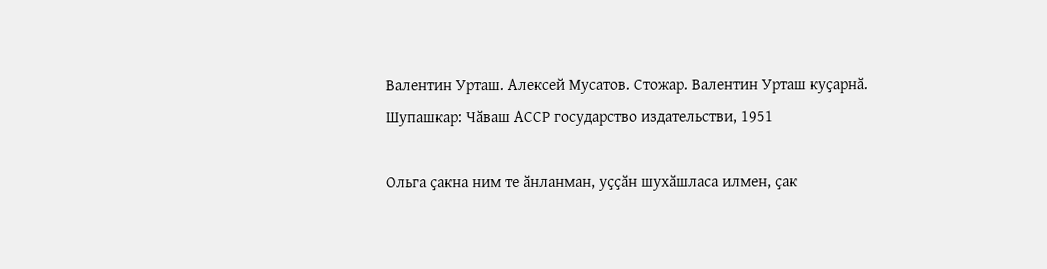Валентин Урташ. Алексей Мусатов. Стожар. Валентин Урташ куҫарнӑ. Шупашкар: Чӑваш АССР государство издательстви, 1951

Ольга ҫакна ним те ӑнланман, уҫҫӑн шухӑшласа илмен, ҫак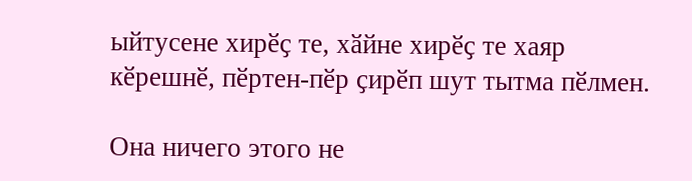ыйтусене хирӗҫ те, хӑйне хирӗҫ те хаяр кӗрешнӗ, пӗртен-пӗр ҫирӗп шут тытма пӗлмен.

Она ничего этого не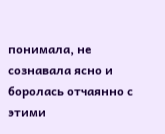понимала, не сознавала ясно и боролась отчаянно с этими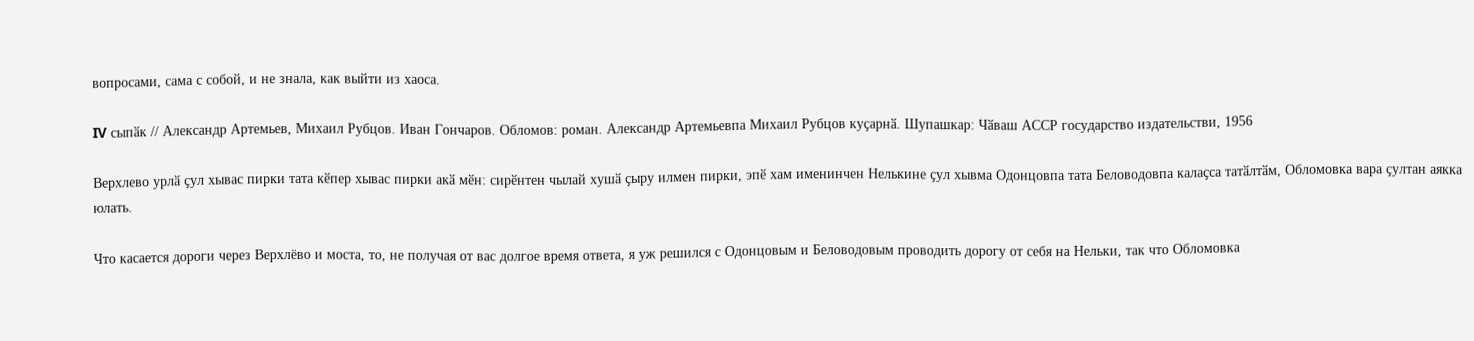вопросами, сама с собой, и не знала, как выйти из хаоса.

IV сыпӑк // Александр Артемьев, Михаил Рубцов. Иван Гончаров. Обломов: роман. Александр Артемьевпа Михаил Рубцов куҫарнӑ. Шупашкар: Чӑваш АССР государство издательстви, 1956

Верхлево урлӑ ҫул хывас пирки тата кӗпер хывас пирки акӑ мӗн: сирӗнтен чылай хушӑ ҫыру илмен пирки, эпӗ хам именинчен Нелькине ҫул хывма Одонцовпа тата Беловодовпа калаҫса татӑлтӑм, Обломовка вара ҫултан аякка юлать.

Что касается дороги через Верхлёво и моста, то, не получая от вас долгое время ответа, я уж решился с Одонцовым и Беловодовым проводить дорогу от себя на Нельки, так что Обломовка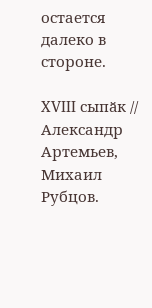остается далеко в стороне.

XVIII сыпӑк // Александр Артемьев, Михаил Рубцов.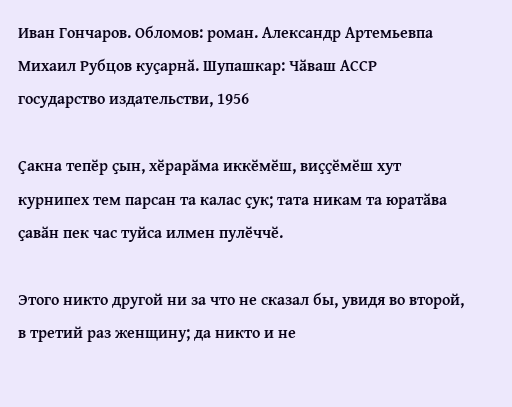Иван Гончаров. Обломов: роман. Александр Артемьевпа Михаил Рубцов куҫарнӑ. Шупашкар: Чӑваш АССР государство издательстви, 1956

Ҫакна тепӗр ҫын, хӗрарӑма иккӗмӗш, виҫҫӗмӗш хут курнипех тем парсан та калас ҫук; тата никам та юратӑва ҫавӑн пек час туйса илмен пулӗччӗ.

Этого никто другой ни за что не сказал бы, увидя во второй, в третий раз женщину; да никто и не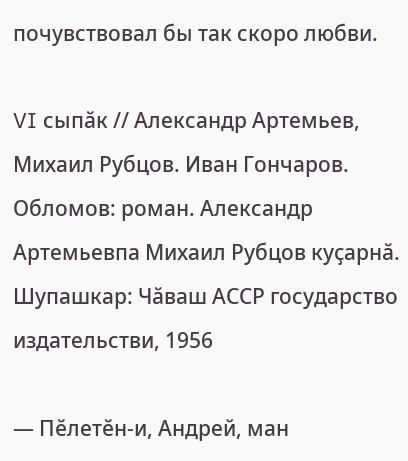почувствовал бы так скоро любви.

VI сыпӑк // Александр Артемьев, Михаил Рубцов. Иван Гончаров. Обломов: роман. Александр Артемьевпа Михаил Рубцов куҫарнӑ. Шупашкар: Чӑваш АССР государство издательстви, 1956

— Пӗлетӗн-и, Андрей, ман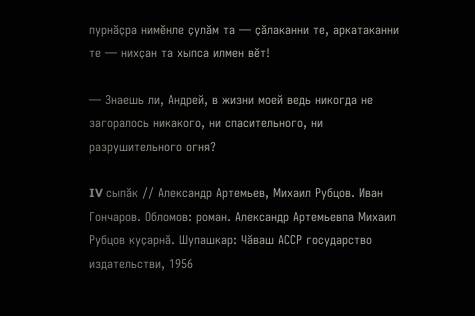пурнӑҫра нимӗнле ҫулӑм та — ҫӑлаканни те, аркатаканни те — нихҫан та хыпса илмен вӗт!

— Знаешь ли, Андрей, в жизни моей ведь никогда не загоралось никакого, ни спасительного, ни разрушительного огня?

IV сыпӑк // Александр Артемьев, Михаил Рубцов. Иван Гончаров. Обломов: роман. Александр Артемьевпа Михаил Рубцов куҫарнӑ. Шупашкар: Чӑваш АССР государство издательстви, 1956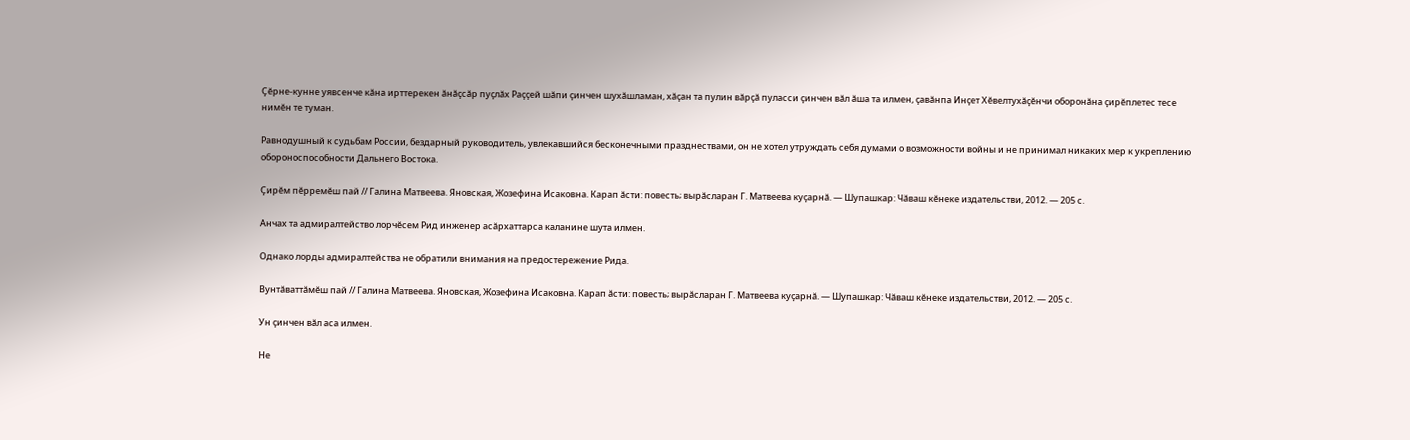Ҫӗрне-кунне уявсенче кӑна ирттерекен ӑнӑҫсӑр пуҫлӑх Раҫҫей шӑпи ҫинчен шухӑшламан, хӑҫан та пулин вӑрҫӑ пуласси ҫинчен вӑл ӑша та илмен, ҫавӑнпа Инҫет Хӗвелтухӑҫӗнчи оборонӑна ҫирӗплетес тесе нимӗн те туман.

Равнодушный к судьбам России, бездарный руководитель, увлекавшийся бесконечными празднествами, он не хотел утруждать себя думами о возможности войны и не принимал никаких мер к укреплению обороноспособности Дальнего Востока.

Ҫирӗм пӗрремӗш пай // Галина Матвеева. Яновская, Жозефина Исаковна. Карап ӑсти: повесть; вырӑсларан Г. Матвеева куҫарнӑ. — Шупашкар: Чӑваш кӗнеке издательстви, 2012. — 205 с.

Анчах та адмиралтейство лорчӗсем Рид инженер асӑрхаттарса каланине шута илмен.

Однако лорды адмиралтейства не обратили внимания на предостережение Рида.

Вунтӑваттӑмӗш пай // Галина Матвеева. Яновская, Жозефина Исаковна. Карап ӑсти: повесть; вырӑсларан Г. Матвеева куҫарнӑ. — Шупашкар: Чӑваш кӗнеке издательстви, 2012. — 205 с.

Ун ҫинчен вӑл аса илмен.

Не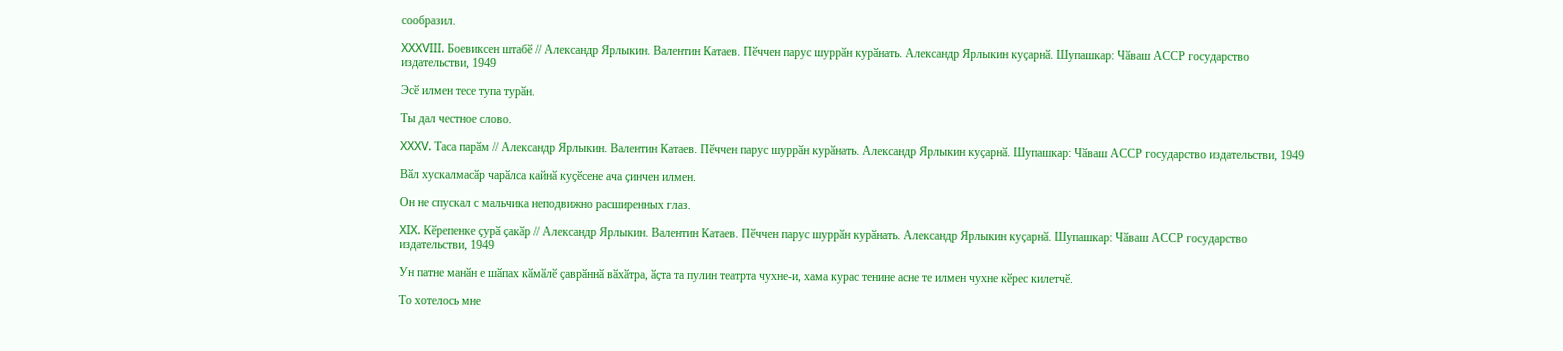сообразил.

XXXVIII. Боевиксен штабӗ // Александр Ярлыкин. Валентин Катаев. Пӗччен парус шуррӑн курӑнать. Александр Ярлыкин куҫарнӑ. Шупашкар: Чӑваш АССР государство издательстви, 1949

Эсӗ илмен тесе тупа турӑн.

Ты дал честное слово.

XXXV. Таса парӑм // Александр Ярлыкин. Валентин Катаев. Пӗччен парус шуррӑн курӑнать. Александр Ярлыкин куҫарнӑ. Шупашкар: Чӑваш АССР государство издательстви, 1949

Вӑл хускалмасӑр чарӑлса кайнӑ куҫӗсене ача ҫинчен илмен.

Он не спускал с мальчика неподвижно расширенных глаз.

XIX. Кӗрепенке ҫурӑ ҫакӑр // Александр Ярлыкин. Валентин Катаев. Пӗччен парус шуррӑн курӑнать. Александр Ярлыкин куҫарнӑ. Шупашкар: Чӑваш АССР государство издательстви, 1949

Ун патне манӑн е шӑпах кӑмӑлӗ ҫаврӑннӑ вӑхӑтра, ӑҫта та пулин театрта чухне-и, хама курас тенине асне те илмен чухне кӗрес килетчӗ.

То хотелось мне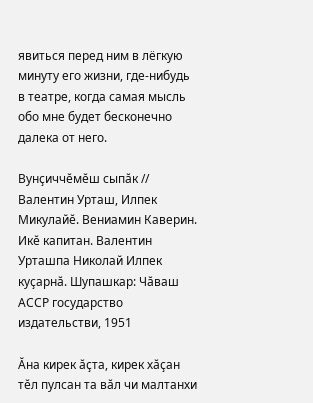явиться перед ним в лёгкую минуту его жизни, где-нибудь в театре, когда самая мысль обо мне будет бесконечно далека от него.

Вунҫиччӗмӗш сыпӑк // Валентин Урташ, Илпек Микулайӗ. Вениамин Каверин. Икӗ капитан. Валентин Урташпа Николай Илпек куҫарнӑ. Шупашкар: Чӑваш АССР государство издательстви, 1951

Ӑна кирек ӑҫта, кирек хӑҫан тӗл пулсан та вӑл чи малтанхи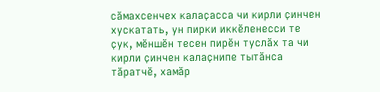сӑмахсенчех калаҫасса чи кирли ҫинчен хускатать, ун пирки иккӗленесси те ҫук, мӗншӗн тесен пирӗн туслӑх та чи кирли ҫинчен калаҫнипе тытӑнса тӑратчӗ, хамӑр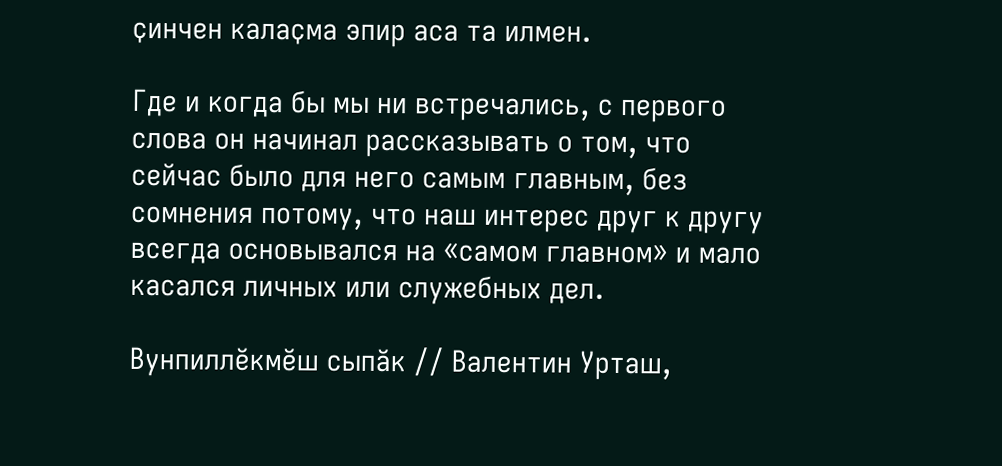ҫинчен калаҫма эпир аса та илмен.

Где и когда бы мы ни встречались, с первого слова он начинал рассказывать о том, что сейчас было для него самым главным, без сомнения потому, что наш интерес друг к другу всегда основывался на «самом главном» и мало касался личных или служебных дел.

Вунпиллӗкмӗш сыпӑк // Валентин Урташ,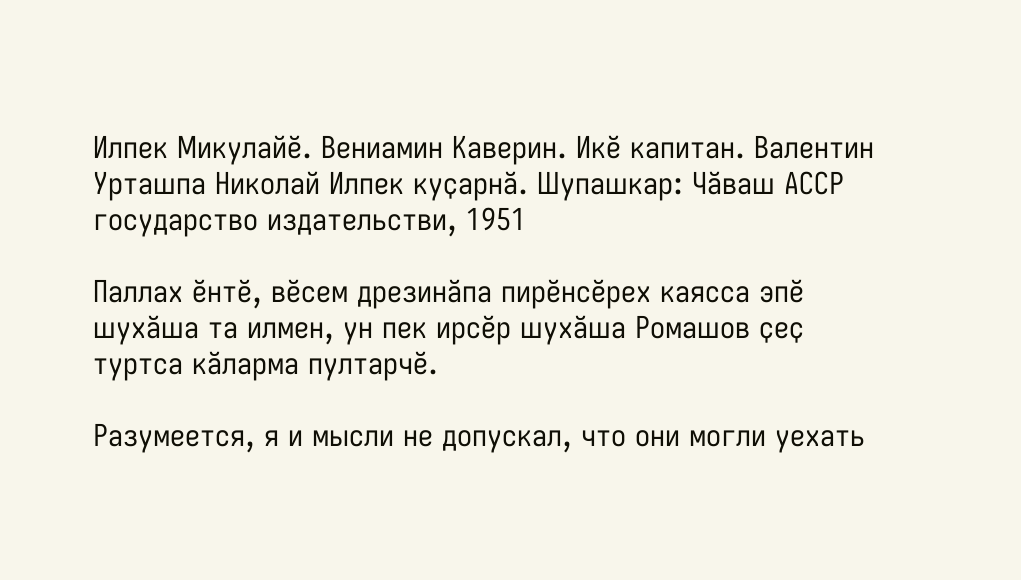Илпек Микулайӗ. Вениамин Каверин. Икӗ капитан. Валентин Урташпа Николай Илпек куҫарнӑ. Шупашкар: Чӑваш АССР государство издательстви, 1951

Паллах ӗнтӗ, вӗсем дрезинӑпа пирӗнсӗрех каясса эпӗ шухӑша та илмен, ун пек ирсӗр шухӑша Ромашов ҫеҫ туртса кӑларма пултарчӗ.

Разумеется, я и мысли не допускал, что они могли уехать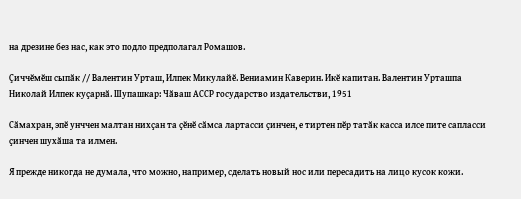на дрезине без нас, как это подло предполагал Ромашов.

Ҫиччӗмӗш сыпӑк // Валентин Урташ, Илпек Микулайӗ. Вениамин Каверин. Икӗ капитан. Валентин Урташпа Николай Илпек куҫарнӑ. Шупашкар: Чӑваш АССР государство издательстви, 1951

Сӑмахран, эпӗ унччен малтан нихҫан та ҫӗнӗ сӑмса лартасси ҫинчен, е тиртен пӗр татӑк касса илсе пите сапласси ҫинчен шухӑша та илмен.

Я прежде никогда не думала, что можно, например, сделать новый нос или пересадить на лицо кусок кожи.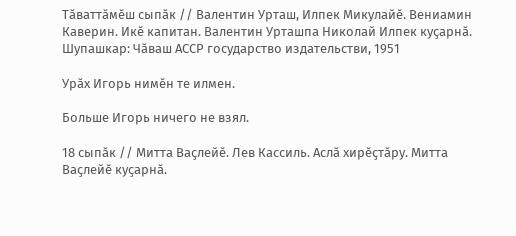Тӑваттӑмӗш сыпӑк // Валентин Урташ, Илпек Микулайӗ. Вениамин Каверин. Икӗ капитан. Валентин Урташпа Николай Илпек куҫарнӑ. Шупашкар: Чӑваш АССР государство издательстви, 1951

Урӑх Игорь нимӗн те илмен.

Больше Игорь ничего не взял.

18 сыпӑк // Митта Ваҫлейӗ. Лев Кассиль. Аслӑ хирӗҫтӑру. Митта Ваҫлейӗ куҫарнӑ.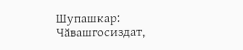Шупашкар: Чӑвашгосиздат,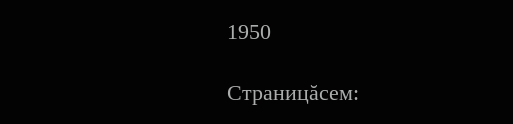1950

Страницăсем: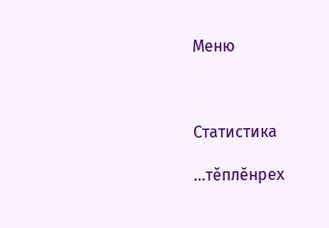Меню



Статистика

...тĕплӗнрех